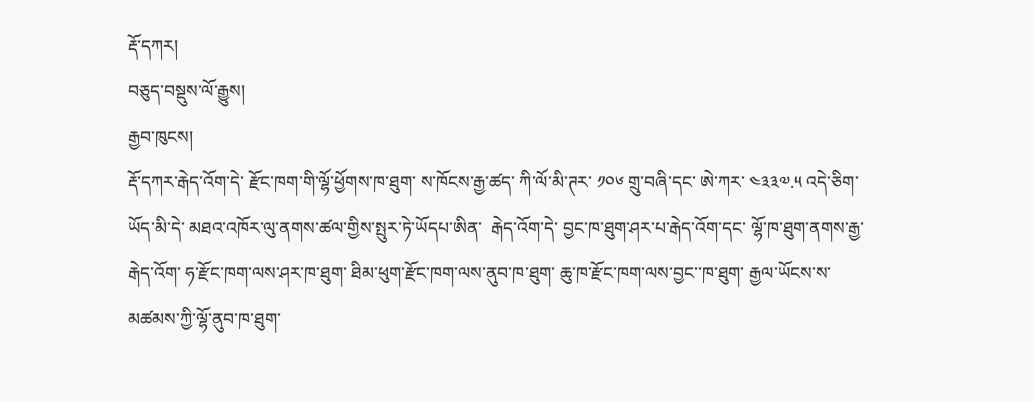རྡོ་དཀར།
བཅུད་བསྡུས་ལོ་རྒྱུས།
རྒྱབ་ཁུངས།
རྡོ་དཀར་རྒེད་འོག་དེ་ རྫོང་ཁག་གི་ལྷོ་ཕྱོགས་ཁ་ཐུག་ ས་ཁོངས་རྒྱ་ཚད་ ཀི་ལོ་མི་ཊར་ ༡༠༦ གྲུ་བཞི་དང་ ཨེ་ཀར་ ༤༣༣༧.༥ འདེ་ཅིག་ཡོད་མི་དེ་ མཐའ་འཁོར་ལུ་ནགས་ཚལ་གྱིས་སྤུར་ཏེ་ཡོདཔ་ཨིན་  རྒེད་འོག་དེ་ བྱང་ཁ་ཐུག་ཤར་པ་རྒེད་འོག་དང་ ལྷོ་ཁ་ཐུག་ནགས་རྒྱ་རྒེད་འོག་ ཧ་རྫོང་ཁག་ལས་ཤར་ཁ་ཐུག་ ཐིམ་ཕུག་རྫོང་ཁག་ལས་ནུབ་ཁ་ཐུག་ ཆུ་ཁ་རྫོང་ཁག་ལས་བྱང་་ཁ་ཐུག་ རྒྱལ་ཡོངས་ས་མཚམས་ཀྱི་ལྷོ་ནུབ་ཁ་ཐུག་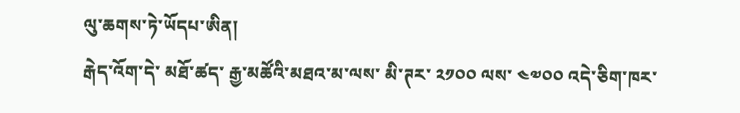ལུ་ཆགས་ཏེ་ཡོདཔ་ཨིན།
རྒེད་འོག་དེ་ མཐོ་ཚད་ རྒྱ་མཚོའི་མཐའ་མ་ལས་ མི་ཊར་ ༢༡༠༠ ལས་ ༤༧༠༠ འདེ་ཅིག་ཁར་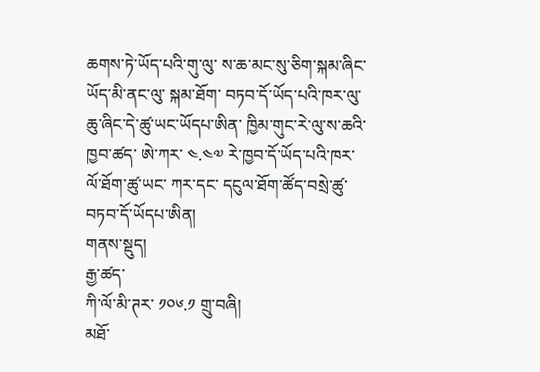ཆགས་ཏེ་ཡོད་པའི་གུ་ལུ་ ས་ཆ་མང་སུ་ཅིག་སྐམ་ཞིང་ཡོད་མི་ནང་ལུ་ སྐམ་ཐོག་ བཏབ་དོ་ཡོད་པའི་ཁར་ལུ་ ཆུ་ཞིང་དེ་ཚུ་ཡང་ཡོདཔ་ཨིན་ ཁྱིམ་གུང་རེ་ལུ་ས་ཆའི་ཁྱབ་ཚད་ ཨེ་ཀར་ ༤.༤༧ རེ་ཁྱབ་དོ་ཡོད་པའི་ཁར་ ལོ་ཐོག་ཚུ་ཡང་ ཀར་དང་ དངུལ་ཐོག་ཚོད་བསྲེ་ཚུ་བཏབ་དོ་ཡོདཔ་ཨིན།
གནས་སྡུད།
རྒྱ་ཚད་
ཀི་ལོ་མི་ཊར་ ༡༠༦.༡ གྲུ་བཞི།
མཐོ་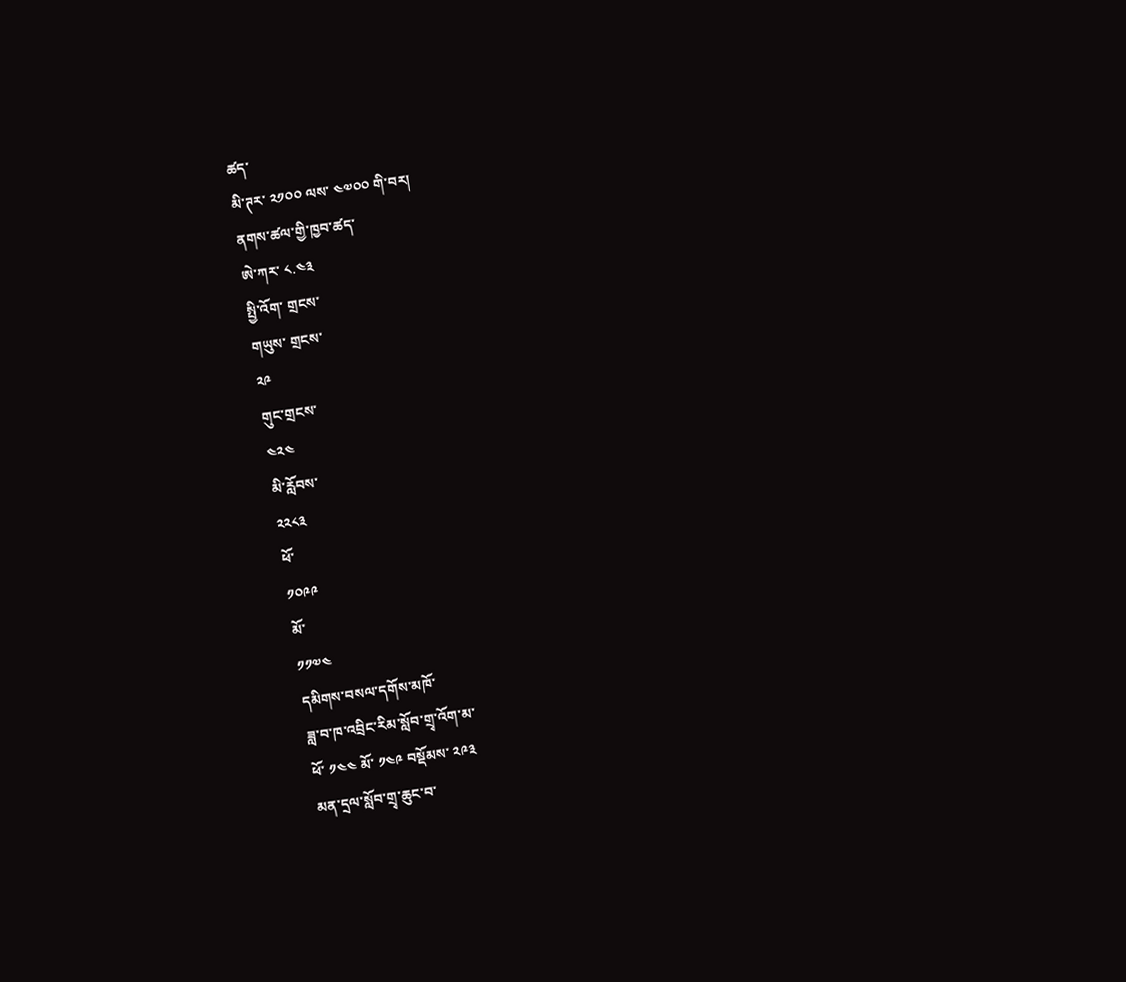ཚད་
མི་ཊར་ ༢༡༠༠ ལས་ ༤༧༠༠ གི་བར།
ནགས་ཚལ་གྱི་ཁྱབ་ཚད་
ཨེ་ཀར་ ༨.༤༣
སྤྱི་འོག་ གྲངས་
གཡུས་ གྲངས་
༢༩
གུང་གྲངས་
༤༢༤
མི་རློབས་
༢༢༨༣
ཕོ་
༡༠༩༩
མོ་
༡༡༧༤
དམིགས་བསལ་དགོས་མཁོ་
ཟླ་བ་ཁ་འབྲིང་རིམ་སློབ་གྲྭ་འོག་མ་
ཕོ་ ༡༤༤ མོ་ ༡༤༩ བསྡོམས་ ༢༩༣
མན་དྲལ་སློབ་གྲྭ་ཆུང་བ་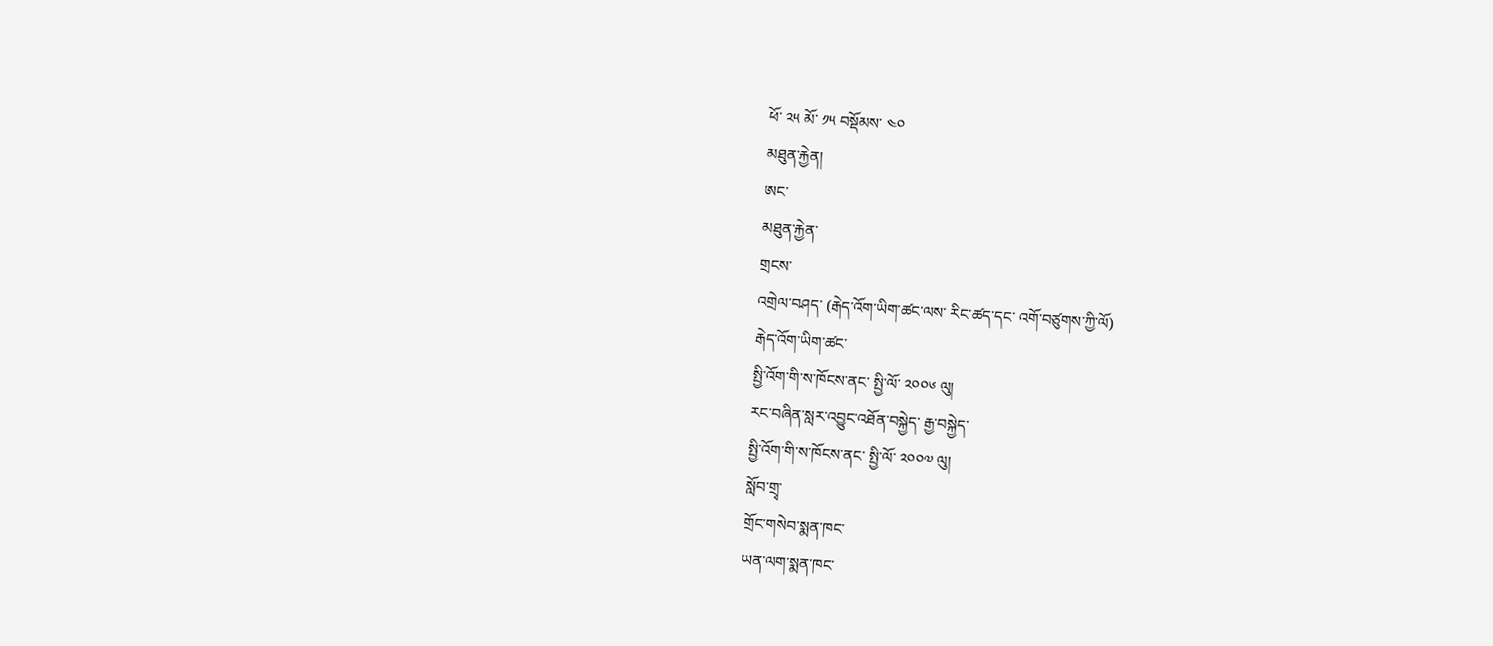ཕོ་ ༢༥ མོ་ ༡༥ བསྡོམས་ ༤༠
མཐུན་རྐྱེན།
ཨང་
མཐུན་རྐྱེན་
གྲངས་
འགྲེལ་བཤད་ (རྒེད་འོག་ཡིག་ཚང་ལས་ རིང་ཚད་དང་ འགོ་བཙུགས་ཀྱི་ལོ)
རྒེད་འོག་ཡིག་ཚང་
སྤྱི་འོག་གི་ས་ཁོངས་ནང་ སྤྱི་ལོ་ ༢༠༠༦ ལུ།
རང་བཞིན་སླར་འབྱུང་འཐོན་བསྐྱེད་ རྒྱ་བསྐྱེད་
སྤྱི་འོག་གི་ས་ཁོངས་ནང་ སྤྱི་ལོ་ ༢༠༠༧ ལུ།
སློབ་གྲྭ་
གྲོང་གསེབ་སྨན་ཁང་
ཡན་ལག་སྨན་ཁང་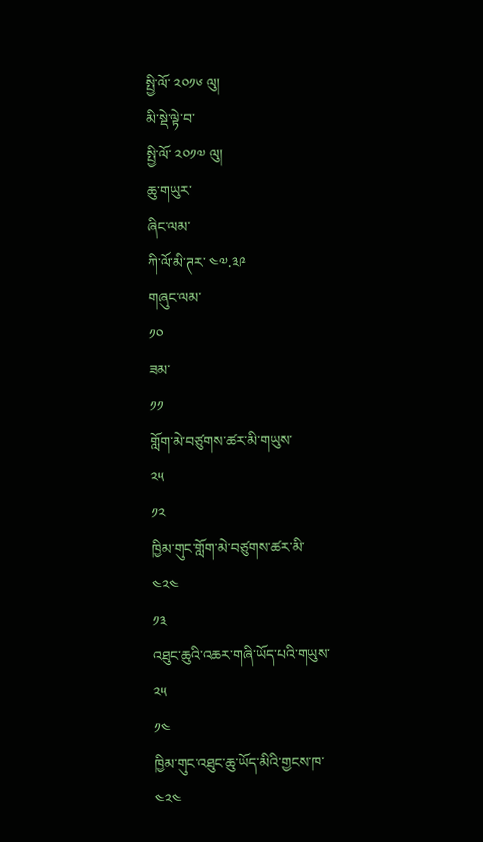སྤྱི་ལོ་ ༢༠༡༦ ལུ།
མི་སྡེ་ལྟེ་བ་
སྤྱི་ལོ་ ༢༠༡༧ ལུ།
ཆུ་གཡུར་
ཞིང་ལམ་
ཀི་ལོ་མི་ཊར་ ༤༧.༣༩
གཞུང་ལམ་
༡༠
ཟམ་
༡༡
གློག་མེ་བཙུགས་ཚར་མི་གཡུས་
༢༥
༡༢
ཁྱིམ་གུང་གློག་མེ་བཙུགས་ཚར་མི་
༤༢༤
༡༣
འཐུང་ཆུའི་འཆར་གཞི་ཡོད་པའི་གཡུས་
༢༥
༡༤
ཁྱིམ་གུང་འཐུང་ཆུ་ཡོད་མིའི་གྱངས་ཁ་
༤༢༤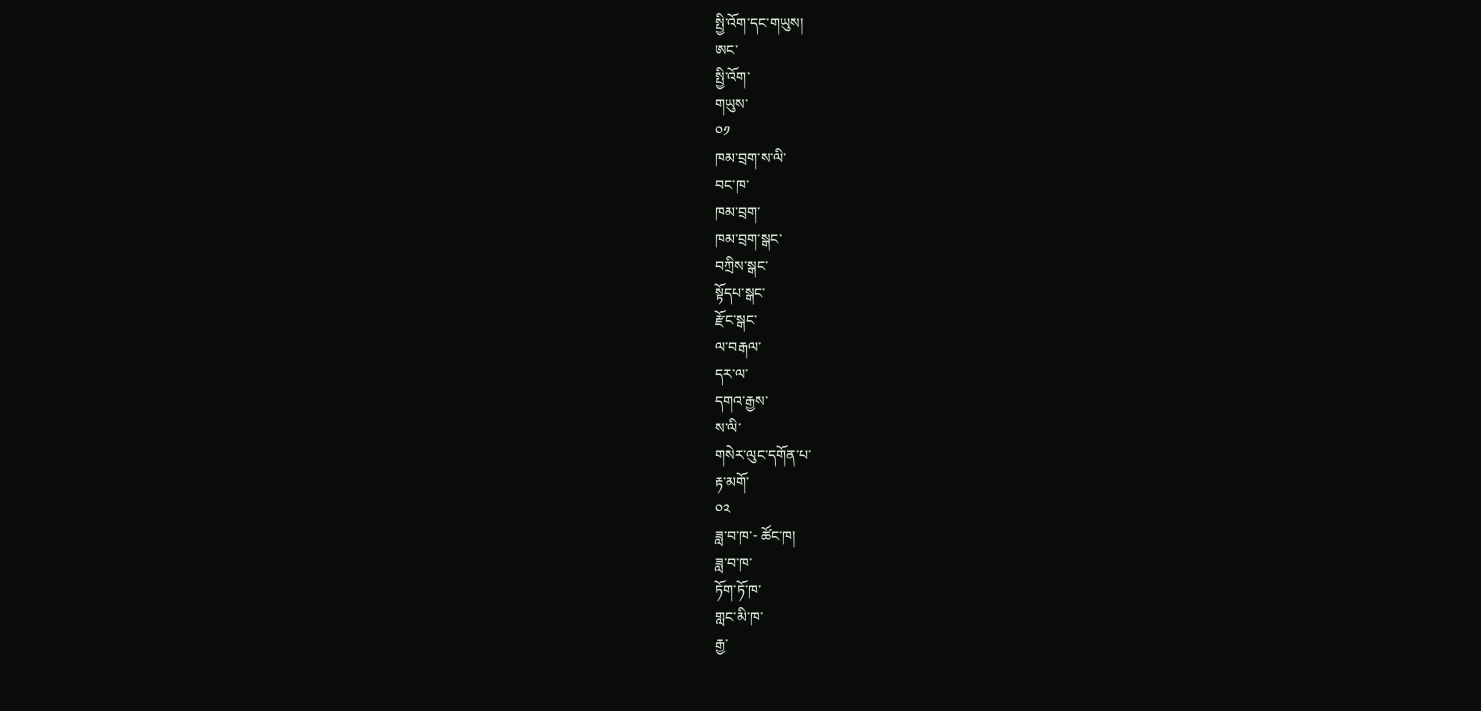སྤྱི་འོག་དང་གཡུས།
ཨང་
སྤྱི་འོག་
གཡུས་
༠༡
ཁམ་བྲག་ས་ལི་
བང་ཁ་
ཁམ་བྲག་
ཁམ་བྲག་སྒང་
བཀྲིས་སྒང་
སྟོདཔ་སྒང་
རྫོང་སྒང་
ལ་བརྒལ་
དར་ལ་
དགའ་རྒྱས་
ས་ལི་
གསེར་ལུང་དགོན་པ་
རྟ་མགོ་
༠༢
ཟླ་བ་ཁ་- ཚོང་ཁ།
ཟླ་བ་ཁ་
ཏོག་ཏོ་ཁ་
གླང་མི་ཁ་
རྒྱ་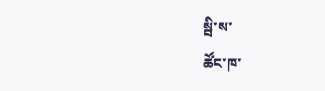སྦི་ས་
ཚོང་ཁ་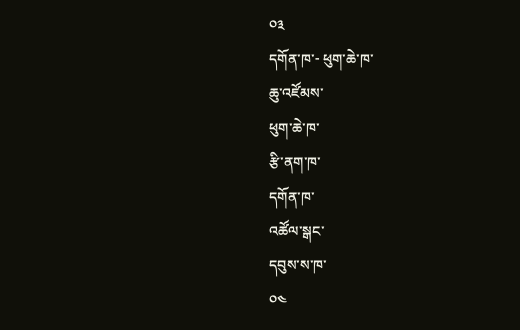༠༣
དགོན་ཁ་- ཕུག་ཆེ་ཁ་
ཆུ་འཛོམས་
ཕུག་ཆེ་ཁ་
རྩི་ནག་ཁ་
དགོན་ཁ་
འཚོལ་སྒང་
དབུས་ས་ཁ་
༠༤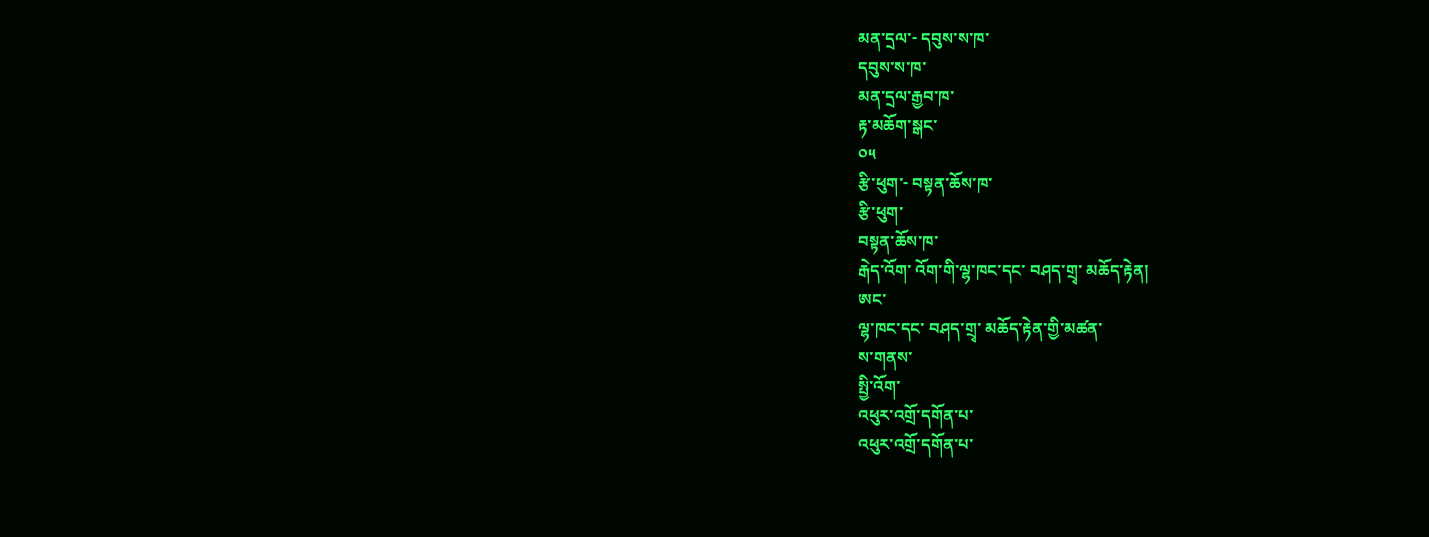མན་དྲལ་- དབུས་ས་ཁ་
དབུས་ས་ཁ་
མན་དྲལ་རྒྱབ་ཁ་
རྟ་མཆོག་སྒང་
༠༥
རྩི་ཕུག་- བསྟན་ཆོས་ཁ་
རྩི་ཕུག་
བསྟན་ཆོས་ཁ་
རྒེད་འོག་ འོག་གི་ལྷ་ཁང་དང་ བཤད་གྲྭ་ མཆོད་རྟེན།
ཨང་
ལྷ་ཁང་དང་ བཤད་གྲྭ་ མཆོད་རྟེན་གྱི་མཚན་
ས་གནས་
སྤྱི་འོག་
འཕུར་འགྲོ་དགོན་པ་
འཕུར་འགྲོ་དགོན་པ་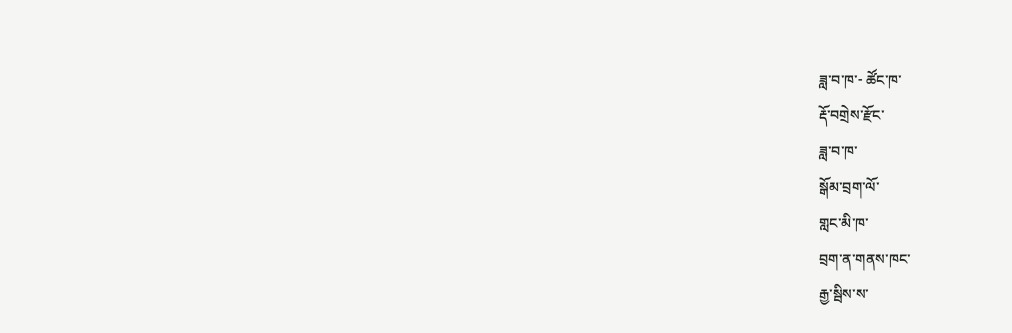ཟླ་བ་ཁ་- ཚོང་ཁ་
རྡོ་བགྲེས་རྫོང་
ཟླ་བ་ཁ་
སྒོམ་བྲག་ལོ་
གླང་མི་ཁ་
བྲག་ན་གནས་ཁང་
རྒྱ་སྦིས་ས་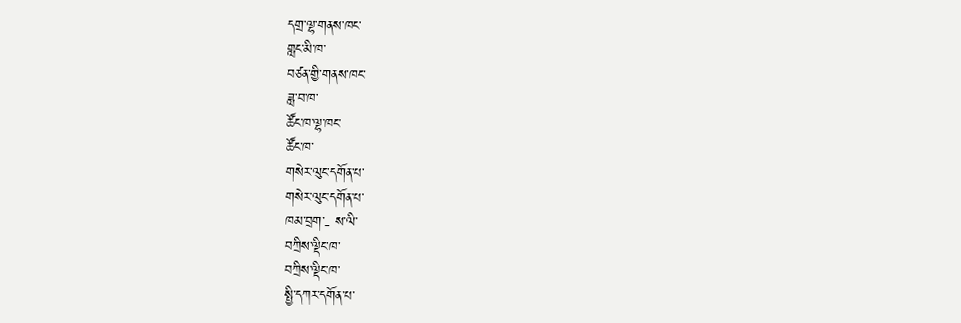དགྲ་ལྷ་གནས་ཁང་
གླང་མི་ཁ་
བཙན་གྱི་གནས་ཁང་
ཟླ་བ་ཁ་
ཚོང་ཁ་ལྷ་ཁང་
ཚོང་ཁ་
གསེར་ལུང་དགོན་པ་
གསེར་ལུང་དགོན་པ་
ཁམ་བྲག་- ས་ལི་
བཀྲིས་ལྡིང་ཁ་
བཀྲིས་ལྡིང་ཁ་
སྤྱི་དཀར་དགོན་པ་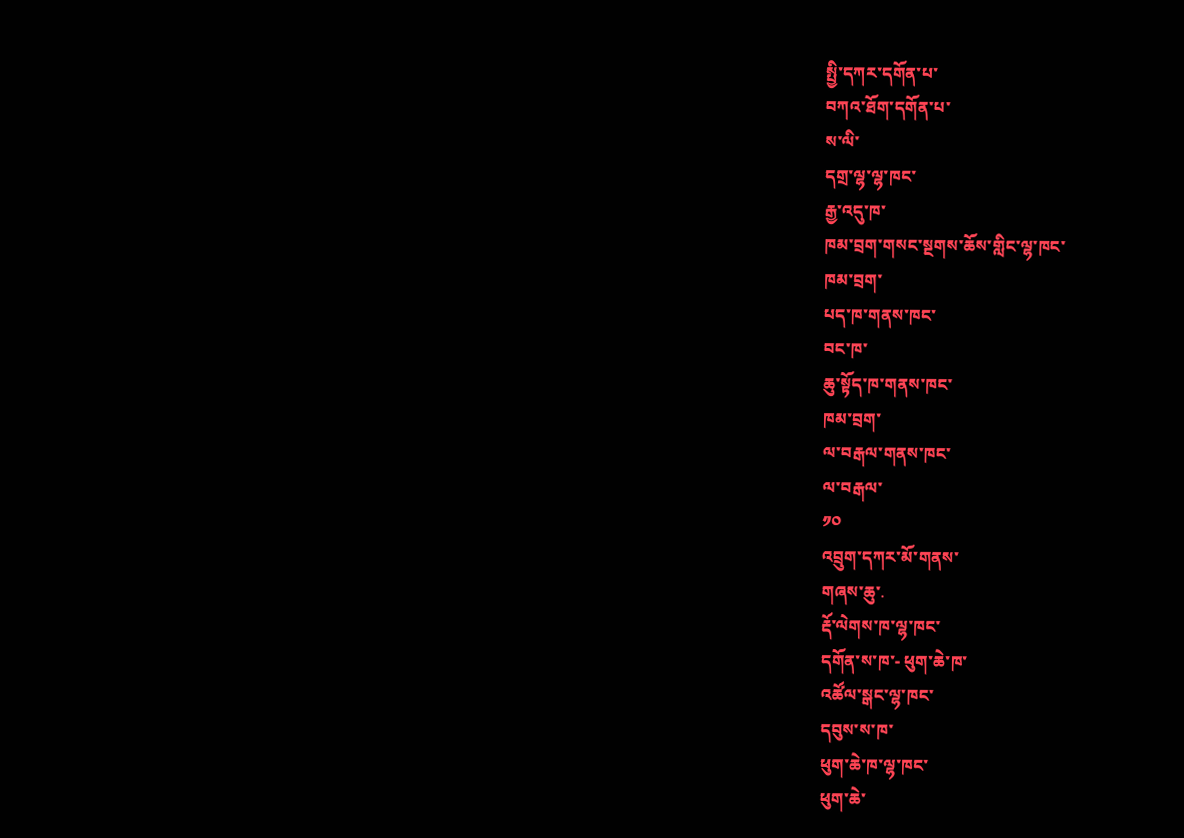སྤྱི་དཀར་དགོན་པ་
བཀའ་ཐོག་དགོན་པ་
ས་ལི་
དགྲ་ལྷ་ལྷ་ཁང་
རྒྱ་འདུ་ཁ་
ཁམ་བྲག་གསང་སྔགས་ཆོས་གླིང་ལྷ་ཁང་
ཁམ་བྲག་
པད་ཁ་གནས་ཁང་
བང་ཁ་
ཆུ་སྟོད་ཁ་གནས་ཁང་
ཁམ་བྲག་
ལ་བརྒལ་གནས་ཁང་
ལ་བརྒལ་
༡༠
འབྲུག་དཀར་མོ་གནས་
གཞས་ཆུ་.
རྡོ་ལེགས་ཁ་ལྷ་ཁང་
དགོན་ས་ཁ་- ཕུག་ཆེ་ཁ་
འཚོལ་སྒང་ལྷ་ཁང་
དབུས་ས་ཁ་
ཕུག་ཆེ་ཁ་ལྷ་ཁང་
ཕུག་ཆེ་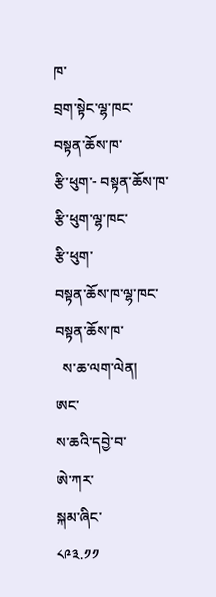ཁ་
བྲག་སྟེང་ལྷ་ཁང་
བསྟན་ཆོས་ཁ་
རྩི་ཕུག་- བསྟན་ཆོས་ཁ་
རྩི་ཕུག་ལྷ་ཁང་
རྩི་ཕུག་
བསྟན་ཆོས་ཁ་ལྷ་ཁང་
བསྟན་ཆོས་ཁ་
  ས་ཆ་ལག་ལེན།
ཨང་
ས་ཆའི་དབྱེ་བ་
ཨེ་ཀར་
སྐམ་ཞིང་
༨༩༣.༡༡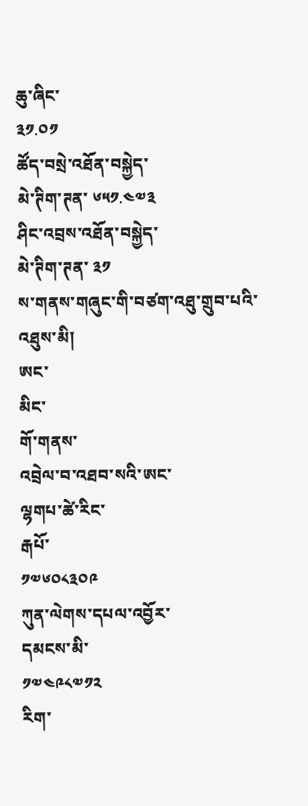ཆུ་ཞིང་
༣༡.༠༡
ཚོད་བསྲེ་འཐོན་བསྐྱེད་
མེ་ཊིག་ཊན་ ༦༥༡.༤༧༣
ཤིང་འབྲས་འཐོན་བསྐྱེད་
མེ་ཊིག་ཊན་ ༣༡
ས་གནས་གཞུང་གི་བཙག་འཐུ་གྲུབ་པའི་འཐུས་མི།
ཨང་
མིང་
གོ་གནས་
འབྲེལ་བ་འཐབ་སའི་ཨང་
ལྷགཔ་ཚེ་རིང་
རྒཔོ་
༡༧༦༠༨༣༠༩
ཀུན་ལེགས་དཔལ་འབྱོར་
དམངས་མི་
༡༧༤༩༨༧༡༢
རིག་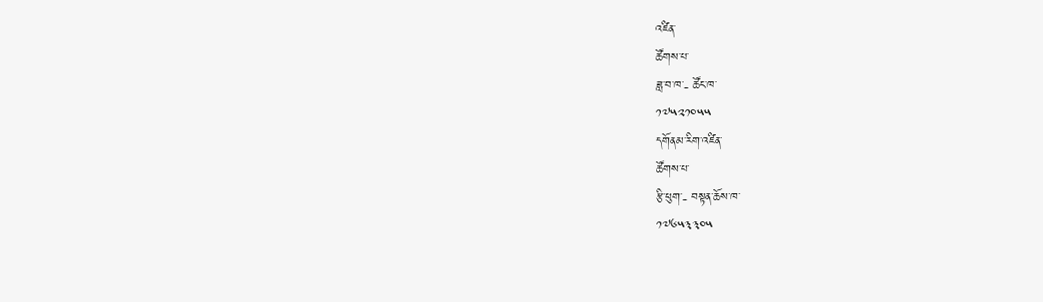འཛིན་
ཚོགས་པ་
ཟླ་བ་ཁ་- ཚོང་ཁ་
༡༧༥༢༡༠༥༥
དགོནམ་རིག་འཛིན་
ཚོགས་པ་
རྩི་ཕུག་- བསྟན་ཆོས་ཁ་
༡༧༦༥༣༣༠༥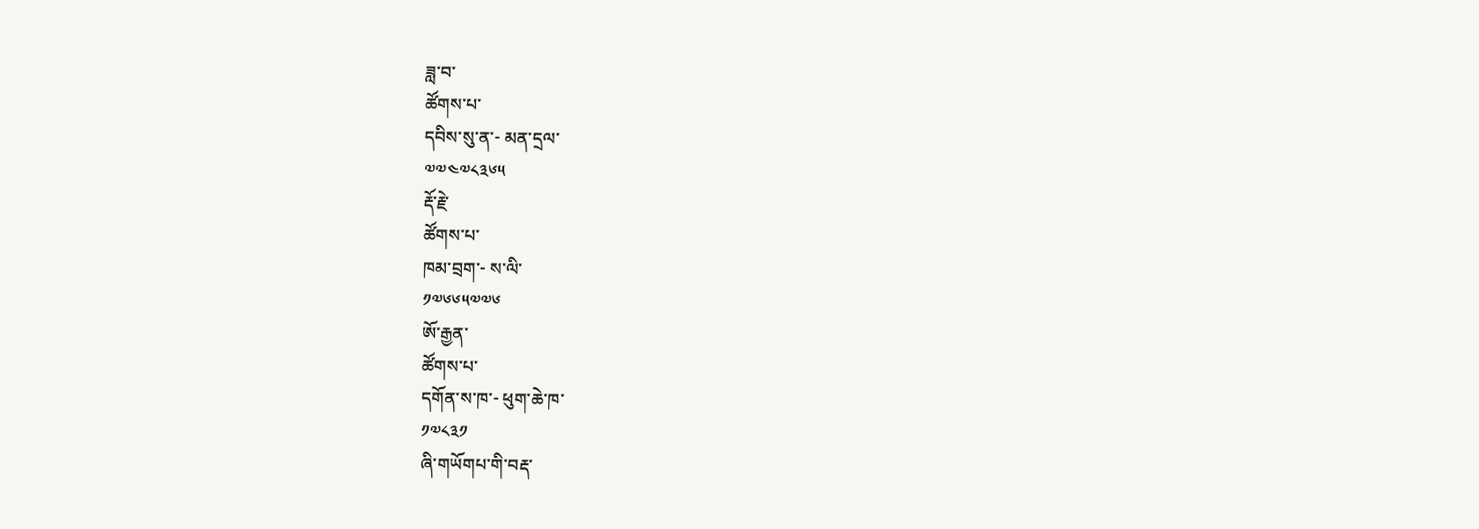ཟླ་བ་
ཚོགས་པ་
དབིས་སུ་ན་- མན་དྲལ་
༧༧༤༧༨༣༦༥
རྡོ་རྗེ་
ཚོགས་པ་
ཁམ་བྲག་- ས་ལི་
༡༧༦༦༥༧༧༦
ཨོ་རྒྱན་
ཚོགས་པ་
དགོན་ས་ཁ་- ཕུག་ཆེ་ཁ་
༡༧༨༣༡
ཞི་གཡོགཔ་གི་བརྡ་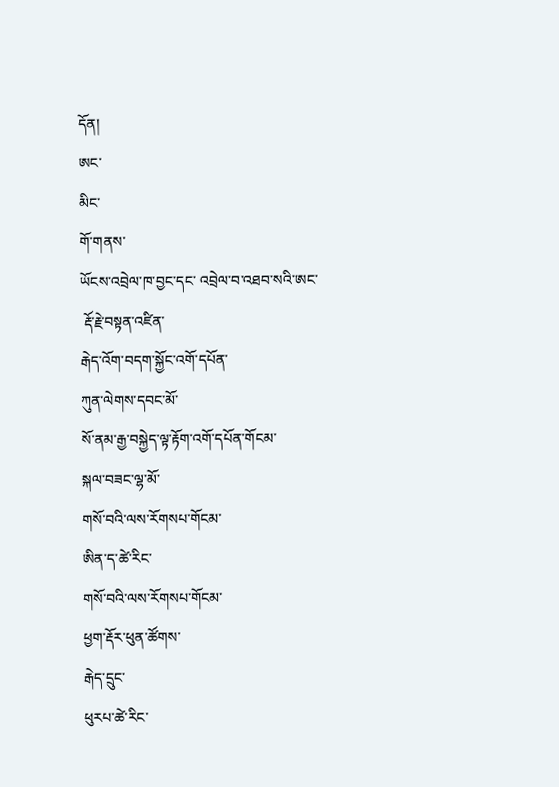དོན།
ཨང་
མིང་
གོ་གནས་
ཡོངས་འབྲེལ་ཁ་བྱང་དང་ འབྲེལ་བ་འཐབ་སའི་ཨང་
 རྡོ་རྗེ་བསྟན་འཛིན་
རྒེད་འོག་བདག་སྐྱོང་འགོ་དཔོན་
ཀུན་ལེགས་དབང་མོ་
སོ་ནམ་རྒྱ་བསྐྱེད་ལྟ་རྟོག་འགོ་དཔོན་གོངམ་
སྐལ་བཟང་ལྷ་མོ་
གསོ་བའི་ལས་རོགསཔ་གོངམ་
ཨིན་ད་ཚེ་རིང་
གསོ་བའི་ལས་རོགསཔ་གོངམ་
ཕྱག་རྡོར་ཕུན་ཚོགས་
རྒེད་དྲུང་
ཕུརཔ་ཚེ་རིང་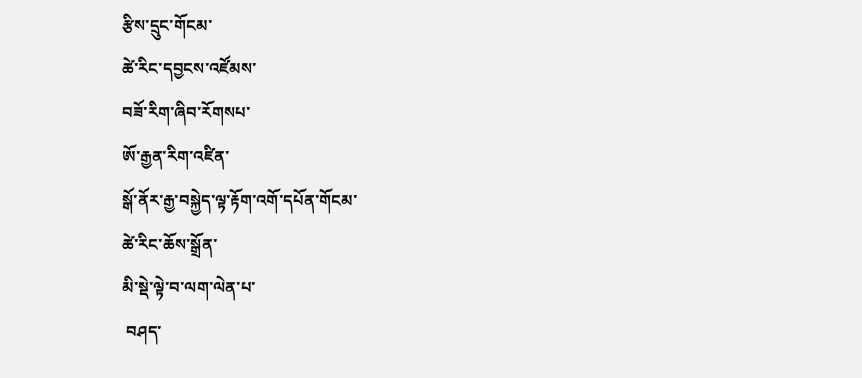རྩིས་དྲུང་གོངམ་
ཚེ་རིང་དབྱངས་འཛོམས་
བཟོ་རིག་ཞིབ་རོགསཔ་
ཨོ་རྒྱན་རིག་འཛིན་
སྒོ་ནོར་རྒྱ་བསྐྱེད་ལྟ་རྟོག་འགོ་དཔོན་གོངམ་
ཚེ་རིང་ཆོས་སྒྲོན་
མི་སྡེ་ལྟེ་བ་ལག་ལེན་པ་
 བཤད་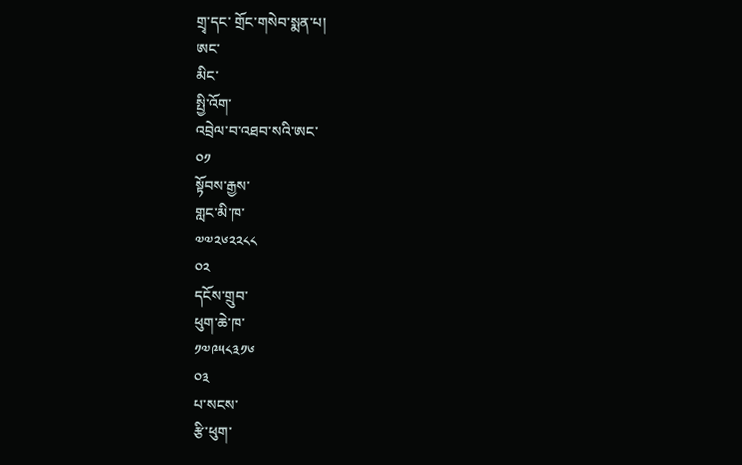གྲྭ་དང་ གྲོང་གསེབ་སྨན་པ།
ཨང་
མིང་
སྤྱི་འོག་
འབྲེལ་བ་འཐབ་སའི་ཨང་
༠༡
སྟོབས་རྒྱས་
གླང་མི་ཁ་
༧༧༢༦༢༢༨༨
༠༢
དངོས་གྲུབ་
ཕུག་ཆེ་ཁ་
༡༧༩༥༨༣༡༦
༠༣
པ་སངས་
རྩི་ཕུག་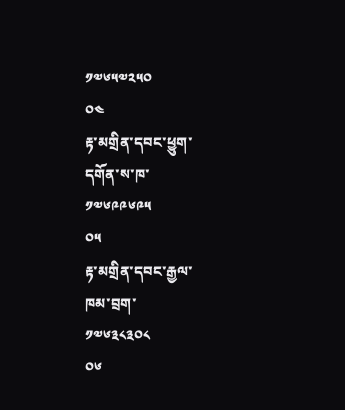༡༧༦༥༧༢༥༠
༠༤
རྟ་མགྲིན་དབང་ཕྱུག་
དགོན་ས་ཁ་
༡༧༦༩༩༦༩༥
༠༥
རྟ་མགྲིན་དབང་རྒྱལ་
ཁམ་བྲག་
༡༧༦༣༨༣༠༨
༠༦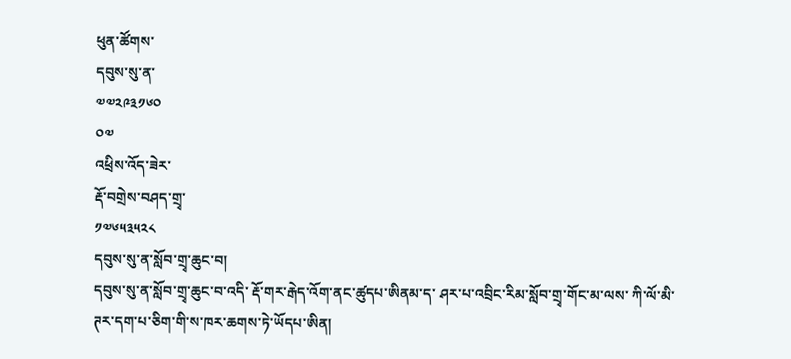ཕུན་ཚོགས་
དབུས་སུ་ན་
༧༧༢༩༣༡༦༠
༠༧
འཕྲིས་འོད་ཟེར་
རྡོ་བགྲེས་བཤད་གྲྭ་
༡༧༦༥༣༥༢༨
དབུས་སུ་ན་སློབ་གྲྭ་ཆུང་བ།
དབུས་སུ་ན་སློབ་གྲྭ་ཆུང་བ་འདི་ རྡོ་གར་རྒེད་འོག་ནང་ཚུདཔ་ཨིནམ་ད་ ཤར་པ་འབྲིང་རིམ་སློབ་གྲྭ་གོང་མ་ལས་ ཀི་ལོ་མི་ཊར་དག་པ་ཅིག་གི་ས་ཁར་ཆགས་ཏེ་ཡོདཔ་ཨིན།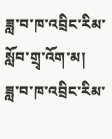ཟླ་བ་ཁ་འབྲིང་རིམ་སློབ་གྲྭ་འོག་མ།
ཟླ་བ་ཁ་འབྲིང་རིམ་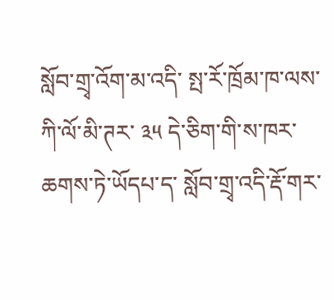སློབ་གྲྭ་འོག་མ་འདི་ སྤ་རོ་ཁྲོམ་ཁ་ལས་ ཀི་ལོ་མི་ཊར་ ༣༥ དེ་ཅིག་གི་ས་ཁར་ཆགས་ཏེ་ཡོདཔ་ད་ སློབ་གྲྭ་འདི་རྡོ་གར་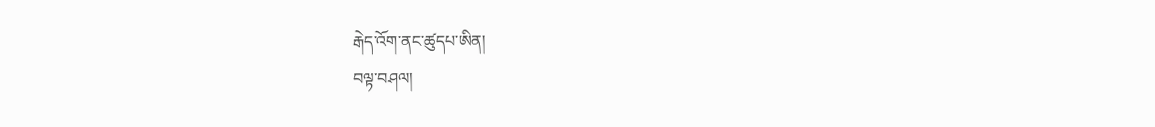རྒེད་འོག་ནང་ཚུདཔ་ཨིན།
བལྟ་བཤལ།